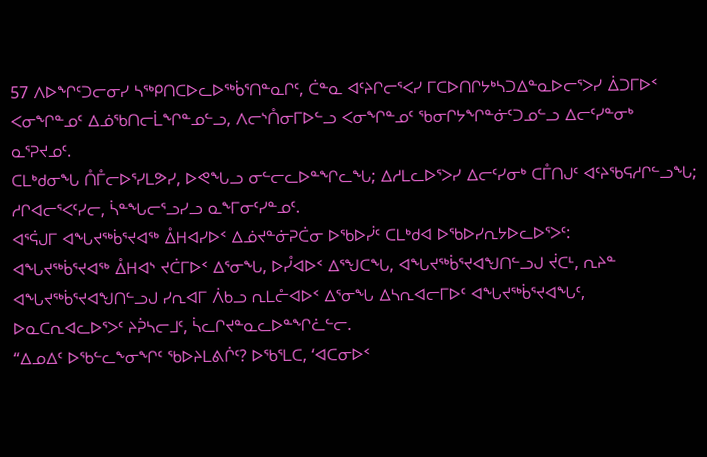57 ᐱᐅᖏᑦᑐᓕᓂᓯ ᓴᖅᑭᑎᑕᐅᓚᐅᖅᑳᕐᑎᓐᓇᒋᑦ, ᑖᓐᓇ ᐊᑦᔨᒋᓕᕐᐸᓯ ᒥᑕᐅᑎᒋᔭᒃᓴᑐᐃᓐᓇᐅᓕᕐᐳᓯ ᐄᑐᒥᐅᑉ ᐸᓂᖏᓐᓄᑦ ᐃᓅᖃᑎᓕᒫᖏᓐᓄᓪᓗ, ᐱᓕᔅᑍᓂᒥᐅᓪᓗ ᐸᓂᖏᓐᓄᑦ ᖃᓂᒋᔭᖏᓐᓃᑦᑐᓄᓪᓗ ᐃᓕᑦᓯᓐᓂᒃ ᓇᕐᕈᔪᓄᑦ.
ᑕᒪᒃᑯᓂᖓ ᑍᒤᓕᐅᕐᓯᒪᕗᓯ, ᐅᕙᖓᓗ ᓂᓪᓕᓚᐅᓐᖏᓚᖓ; ᐃᓱᒪᓚᐅᕐᐳᓯ ᐃᓕᑦᓯᓂᒃ ᑕᒤᑎᒍᑦ ᐊᑦᔨᖃᕋᓱᒋᓪᓗᖓ; ᓱᒋᐊᓕᕐᐸᑦᓯᓕ, ᓵᓐᖓᓕᕐᓗᓯᓗ ᓇᖕᒥᓂᑦᓯᓐᓄᑦ.
ᐊᕐᕌᒍᒥ ᐊᖓᔪᖅᑳᕐᔪᐊᖅ ᐂᕼᐊᓯᐅᑉ ᐃᓅᔪᓐᓃᕈᑖᓂ ᐅᖃᐅᓰᑦ ᑕᒪᒃᑯᐊ ᐅᖃᐅᓯᕆᔭᐅᓚᐅᕐᐳᑦ:
ᐊᖓᔪᖅᑳᕐᔪᐊᖅ ᐂᕼᐊᔅ ᔪᑖᒥᐅᑉ ᐃᕐᓂᖓ, ᐅᓮᐊᐅᑉ ᐃᕐᖑᑕᖓ, ᐊᖓᔪᖅᑳᕐᔪᐊᖑᑎᓪᓗᒍ ᔫᑕᒻ, ᕆᔨᓐ ᐊᖓᔪᖅᑳᕐᔪᐊᖑᑎᓪᓗᒍ ᓯᕆᐊᒥ ᐲᑲᓗ ᕆᒪᓔᐊᐅᑉ ᐃᕐᓂᖓ ᐃᓴᕆᐊᓕᒥᐅᑦ ᐊᖓᔪᖅᑳᕐᔪᐊᖓᑦ, ᐅᓇᑕᕆᐊᓚᐅᕐᐳᑦ ᔨᕉᓴᓕᒧᑦ, ᓵᓚᒋᔪᓐᓇᓚᐅᓐᖏᓛᓪᓕ.
“ᐃᓄᐃᑦ ᐅᖃᓪᓚᖕᓂᖏᑦ ᖃᐅᔨᒪᕕᒌᑦ? ᐅᖃᕐᒪᑕ, ‘ᐊᑕᓂᐅᑉ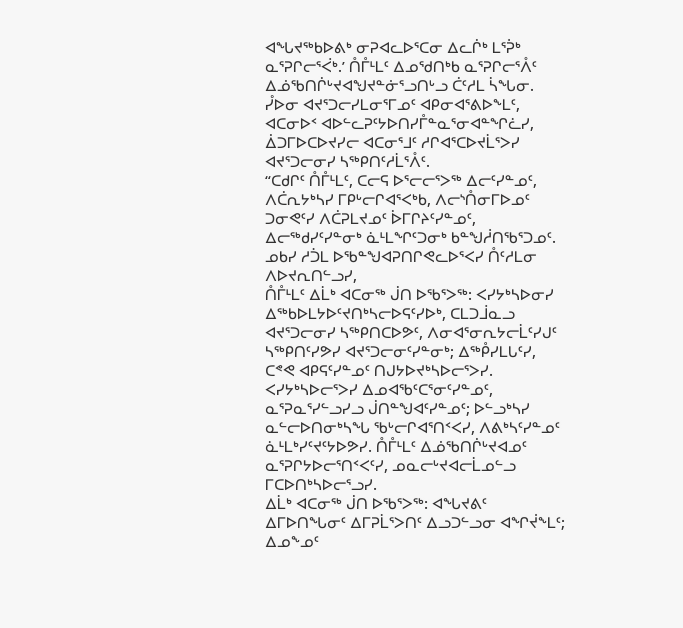ᐊᖓᔪᖅᑲᐅᕕᒃ ᓂᕈᐊᓚᐅᕐᑕᓂ ᐃᓚᒌᒃ ᒪᕐᕉᒃ ᓇᕐᕈᒋᓕᕐᐹᒃ.’ ᑍᒤᒻᒪᑦ ᐃᓄᖁᑎᒃᑲ ᓇᕐᕈᒋᓕᕐᐰᑦ ᐃᓅᖃᑎᒌᒡᔪᐊᖑᔪᓐᓃᕐᓗᑎᒡᓗ ᑖᑦᓱᒪ ᓵᖓᓂ.
ᓮᐅᓂ ᐊᔪᕐᑐᓕᓯᒪᓂᕐᒥᓄᑦ ᐊᑭᓂᐊᕐᕕᐅᖕᒪᑦ, ᐊᑕᓂᐅᑉ ᐊᐅᓪᓚᕈᑦᔭᐅᑎᓯᒤᓐᓇᕐᓂᐊᓐᖏᓛᓯ, ᐄᑐᒥᐅᑕᐅᔪᓯᓕ ᐊᑕᓂᕐᒧᑦ ᓱᒋᐊᕐᑕᐅᔪᒫᕐᐳᓯ ᐊᔪᕐᑐᓕᓂᓯ ᓴᖅᑭᑎᑦᓱᒫᕐᐰᑦ.
“ᑕᑯᒋᑦ ᑍᒤᒻᒪᑦ, ᑕᓕᕋ ᐅᕐᓕᓕᕐᐳᖅ ᐃᓕᑦᓯᓐᓄᑦ, ᐱᑖᕆᔭᒃᓴᓯ ᒥᑭᒡᓕᒋᐊᕐᐸᒃᑲ, ᐱᓕᔅᑍᓂᒥᐅᓄᑦ ᑐᓂᕙᑦᓯ ᐱᑖᕈᒪᔪᓄᑦ ᐆᒥᒋᔨᑦᓯᓐᓄᑦ, ᐃᓕᖅᑯᓯᑦᓯᓐᓂᒃ ᓈᒻᒪᖏᑦᑐᓂᒃ ᑲᓐᖑᓲᑎᖃᕐᑐᓄᑦ.
ᓄᑲᓯ ᓱᑑᒪ ᐅᖃᓐᖑᐊᕈᑎᒋᕙᓚᐅᕐᐸᓯ ᑍᑦᓱᒪᓂ ᐱᐅᔪᕆᑎᓪᓗᓯ,
ᑍᒤᒻᒪᑦ ᐃᒫᒃ ᐊᑕᓂᖅ ᒎᑎ ᐅᖃᕐᐳᖅ: ᐸᓯᔭᒃᓴᐅᓂᓯ ᐃᖅᑲᐅᒪᔭᐅᑦᔪᑎᒃᓴᓕᐅᕋᑦᓯᐅᒃ, ᑕᒪᑐᒨᓇᓗ ᐊᔪᕐᑐᓕᓂᓯ ᓴᖅᑭᑎᑕᐅᕗᑦ, ᐱᓂᐊᕐᓂᕆᔭᓕᒫᑦᓯᒍᑦ ᓴᖅᑭᑎᑦᓯᕗᓯ ᐊᔪᕐᑐᓕᓂᑦᓯᓐᓂᒃ; ᐃᖅᑬᓯᒪᒐᑦᓯ, ᑕᕝᕙ ᐊᑭᕋᑦᓯᓐᓄᑦ ᑎᒍᔭᐅᔪᒃᓴᐅᓕᕐᐳᓯ.
ᐸᓯᔭᒃᓴᐅᓕᕐᐳᓯ ᐃᓄᐊᖃᑦᑕᕐᓂᑦᓯᓐᓄᑦ, ᓇᕐᕈᓇᕐᓯᓪᓗᓯᓗ ᒎᑎᓐᖑᐊᑦᓯᓐᓄᑦ; ᐅᓪᓗᒃᓴᓯ ᓇᓪᓕᐅᑎᓂᒃᓴᖓ ᖃᒡᓕᒋᐊᕐᑎᑉᐸᓯ, ᐱᕕᒃᓴᑦᓯᓐᓄᑦ ᓈᒻᒪᒃᓯᑦᔪᑦᔭᐅᕗᓯ. ᑍᒤᒻᒪᑦ ᐃᓅᖃᑎᒌᒡᔪᐊᓄᑦ ᓇᕐᕈᒋᔭᐅᓕᕐᑎᑉᐸᑦᓯ, ᓄᓇᓕᒡᔪᐊᓕᒫᓄᓪᓗ ᒥᑕᐅᑎᒃᓴᐅᓕᕐᓗᓯ.
ᐃᒫᒃ ᐊᑕᓂᖅ ᒎᑎ ᐅᖃᕐᐳᖅ: ᐊᖓᔪᕕᑦ ᐃᒥᐅᑎᖓᓂᑦ ᐃᒥᕈᒫᕐᐳᑎᑦ ᐃᓗᑐᓪᓗᓂ ᐊᖏᔫᖕᒪᑦ; ᐃᓄᖕᓄᑦ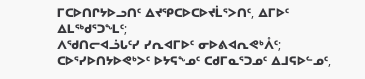ᒥᑕᐅᑎᒋᔭᐅᓗᑎᑦ ᐃᔪᕿᑕᐅᑕᐅᔪᒫᕐᐳᑎᑦ, ᐃᒥᐅᑦ ᐃᒪᖅᑯᕐᑐᖕᒪᑦ;
ᐱᖁᑎᓕᐊᓘᒐᑦᓯ ᓯᕆᐊᒥᐅᑦ ᓂᐅᕕᐊᕆᕙᒃᐰᑦ; ᑕᐅᕐᓯᐅᑎᔭᐅᕙᒃᐳᑦ ᐅᔭᕋᖕᓄᑦ ᑕᑯᒥᓇᕐᑐᓄᑦ ᐃᒧᕋᐅᓪᓄᑦ,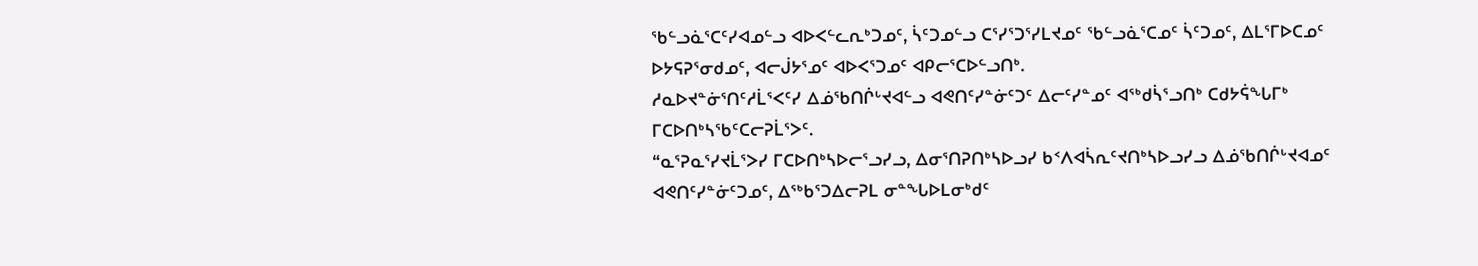ᖃᓪᓗᓈᕐᑕᑦᓯᐊᓄᓪᓗ ᐊᐅᐸᓪᓚᕆᒃᑐᓄᑦ, ᓵᑦᑐᓄᓪᓗ ᑕᕐᓯᕐᑐᕐᓯᒪᔪᓄᑦ ᖃᓪᓗᓈᕐᑕᓄᑦ ᓵᑦᑐᓄᑦ, ᐃᒪᕐᒥᐅᑕᓄᑦ ᐅᔭᕋᕈᕐᓂᑯᓄᑦ, ᐊᓕᒎᔭᕐᓄᑦ ᐊᐅᐸᕐᑐᓄᑦ ᐊᑭᓕᕐᑕᐅᓪᓗᑎᒃ.
ᓱᓇᐅᔪᓐᓃᕐᑎᑦᓱᒫᕐᐸᑦᓯ ᐃᓅᖃᑎᒌᒡᔪᐊᓪᓗ ᐊᕙᑎᑦᓯᓐᓃᑦᑐᑦ ᐃᓕᑦᓯᓐᓄᑦ ᐊᖅᑯᓵᕐᓗᑎᒃ ᑕᑯᔭᕌᖓᒥᒃ ᒥᑕᐅᑎᒃᓴᖃᑦᑕᓕᕈᒫᕐᐳᑦ.
“ᓇᕐᕈᓇᕐᓯᔪᒫᕐᐳᓯ ᒥᑕᐅᑎᒃᓴᐅᓕᕐᓗᓯᓗ, ᐃᓂᕐᑎᕈᑎᒃᓴᐅᓗᓯ ᑲᑉᐱᐊᓵᕆᑦᔪᑎᒃᓴᐅᓗᓯᓗ ᐃᓅᖃᑎᒌᒡᔪᐊᓄᑦ ᐊᕙᑎᑦᓯᓐᓃᑦᑐᓄᑦ, ᐃᖅᑲᕐᑐᐃᓕᕈᒪ ᓂᓐᖓᐅᒪᓂᒃᑯᑦ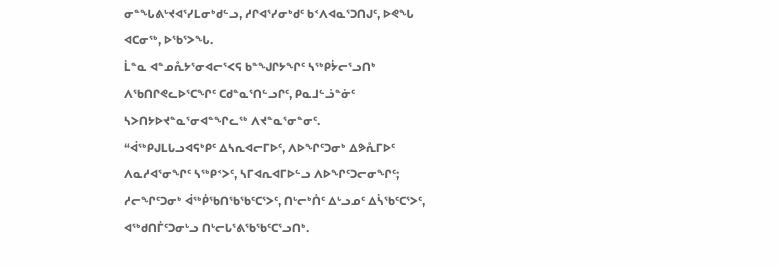ᓂᓐᖓᕕᒡᔪᐊᕐᓯᒪᓂᒃᑯᓪᓗ, ᓱᒋᐊᕐᓯᓂᒃᑯᑦ ᑲᑉᐱᐊᓇᕐᑐᑎᒍᑦ, ᐅᕙᖓ ᐊᑕᓂᖅ, ᐅᖃᕐᐳᖓ.
ᒫᓐᓇ ᐊᓐᓄᕅᔭᕐᓂᐊᓕᕐᐸᕋ ᑲᓐᖑᒋᔭᖏᑦ ᓴᖅᑭᔮᓕᕐᓗᑎᒃ ᐱᖃᑎᒋᕙᓚᐅᕐᑕᖏᑦ ᑕᑯᓐᓇᕐᑎᓪᓗᒋᑦ, ᑭᓇᒧᓪᓘᓐᓃᑦ ᓴᐳᑎᔭᐅᔪᓐᓇᕐᓂᐊᓐᖏᓚᖅ ᐱᔪᓐᓇᕐᓂᓐᓂᑦ.
“ᐋᖅᑭᒍᒪᒐᓗᐊᕋᒃᑭᑦ ᐃᓴᕆᐊᓕᒥᐅᑦ, ᐱᐅᖏᑦᑐᓂᒃ ᐃᕗᕅᒥᐅᑦ ᐱᓇᓱᐊᕐᓂᖏᑦ ᓴᖅᑭᑉᐳᑦ, ᓴᒥᐊᕆᐊᒥᐅᓪᓗ ᐱᐅᖏᑦᑐᓕᓂᖏᑦ; ᓱᓕᖏᑦᑐᓂᒃ ᐋᖅᑮᖃᑎᖃᖃᑦᑕᕐᐳᑦ, ᑎᒡᓕᒃᑏᑦ ᐃᒡᓗᓄᑦ ᐃᓵᖃᑦᑕᕐᐳᑦ, ᐊᖅᑯᑎᒦᑦᑐᓂᒡᓗ ᑎᒡᓕᒐᕐᕕᖃᖃᑦᑕᕐᓗᑎᒃ.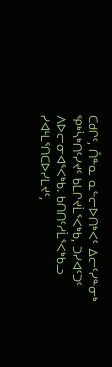ᑕᑯᒋᑦ, ᑍᓐᓇ ᓇᓪᓕᐅᑎᒃᐸᑦ ᐃᓕᑦᓯᓐᓂᒃ ᕿᒃᓵᒃᑎᑦᓯᔪᑦ ᑲᒪᒋᔪᒫᕐᐸᒃᑲ, ᑐᓯᐊᑦᑐᑦ ᐱᐅᓕᓂᐊᕐᐸᒃᑲ. ᑲᑎᑎᑦᓱᒫᕐᐸᒃᑲᓗ ᓯᐊᒻᒪᕐᑎᑕᐅᓯᒪᔪᑦ,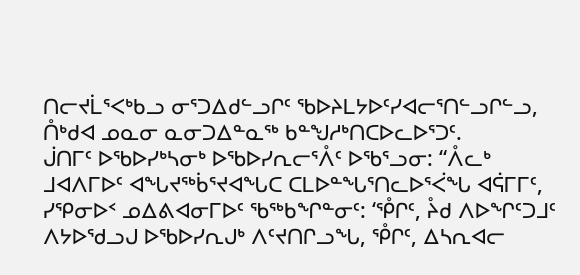ᑎᓕᔪᒫᕐᐸᒃᑲᓗ ᓂᕐᑐᐃᑯᓪᓗᒋᑦ ᖃᐅᔨᒪᔭᐅᑦᓯᐊᓕᕐᑎᓪᓗᒋᓪᓗ, ᑍᒃᑯᐊ ᓄᓇᓂ ᓇᓂᑐᐃᓐᓇᖅ ᑲᓐᖑᓱᒃᑎᑕᐅᓚᐅᕐᑐᑦ.
ᒎᑎᒥᑦ ᐅᖃᐅᓯᒃᓴᓂᒃ ᐅᖃᐅᓯᕆᓕᕐᐰᑦ ᐅᖃᕐᓗᓂ: “ᐰᓚᒃ ᒧᐊᐱᒥᐅᑦ ᐊᖓᔪᖅᑳᕐᔪᐊᖓᑕ ᑕᒪᐅᓐᖓᕐᑎᓚᐅᕐᐹᖓ ᐊᕌᒥᒥᑦ, ᓯᕿᓂᐅᑉ ᓄᐃᕕᐊᓂᒥᐅᑦ ᖃᖅᑲᖏᓐᓂᑦ: ‘ᕾᒋᑦ, ᔧᑯ ᐱᐅᖏᑦᑐᒧᑦ ᐱᔭᐅᖁᓗᒍ ᐅᖃᐅᓯᕆᒍᒃ ᐱᑦᔪᑎᒋᓗᖓ, ᕾᒋᑦ, ᐃᓴᕆᐊᓕ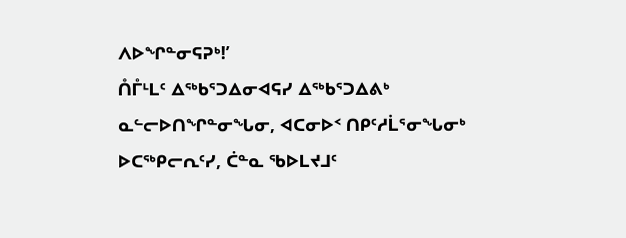ᐱᐅᖏᓐᓂᕋᕈᒃ!’
ᑍᒤᒻᒪᑦ ᐃᖅᑲᕐᑐᐃᓂᐊᕋᓯ ᐃᖅᑲᕐᑐᐃᕕᒃ ᓇᓪᓕᐅᑎᖏᓐᓂᖓᓂ, ᐊᑕᓂᐅᑉ ᑎᑭᑦᓱᒫᕐᓂᖓᓂᒃ ᐅᑕᖅᑭᓕᕆᑦᓯ, ᑖᓐᓇ ᖃᐅᒪᔪᒧᑦ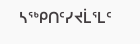ᓴᖅᑭᑎᑦᓯᔪᒫᕐᒪᑦ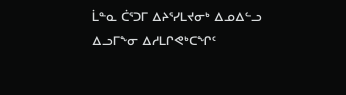ᒫᓐᓇ ᑖᕐᑐᒥ ᐃᔨᕐᓯᒪᔪᓂᒃ ᐃᓄᐃᓪᓗ ᐃᓗᒥᖕᓂ ᐃᓱᒪᒋᕙᒃᑕᖏᑦ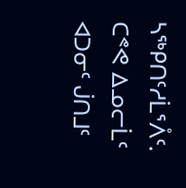ᓴᖅᑭᑎᑦᓱᒫᕐᐰᑦ. ᑕᕝᕙ ᐃᓄᓕᒫᑦ ᐊᑐᓂᑦ ᒎᑎᒧᑦ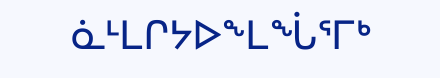ᓈᒻᒪᒋᔭᐅᖕᒪᖔᕐᒥᒃ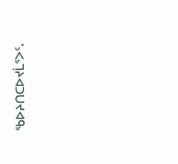ᖃᐅᔨᑎᑕᐅᔪᒫᕐᐳᑦ.